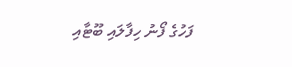ފަހުގެ ފޯނު ހިފާލައި ބޫޓާއި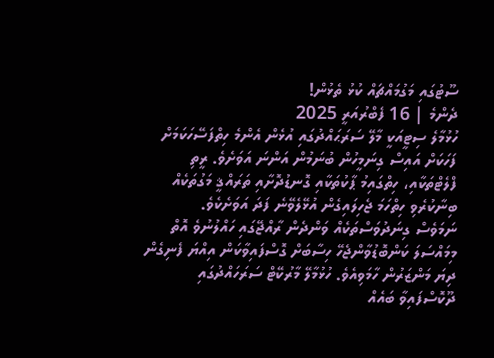ސޫޓުގައި މަގުމައްޗައް ކުޅު ތެޅުން!
ދެންމެ | 16 ފެބްރުއަރީ 2025
ހުޅުމާލެ ސިޓީއަކީ މާލޭ ސަރަޙައްދުގައި އުޅެން އެންމެ ހިތްފަސޭހަކަމަށް ފަހަކަށް އައިސް ގިނަމީހުން ބުނަމުން އަންނަ އަވަށެވެ. ރީތި ފްލެޓްތަކާއި، ހިތްގައިމު ޕާކުތަކާއި ގޮނޑުދޮށާއި ތަރައްޤީ މަގުތަކެއް ބިނާކުރެވި ހިތްހަމަ ޖެހިލައިގެން އުޅޭލެވޭނެ ފަދަ އަވަށެކެވެ.
ނަމަވެސް ގިނަދުވަސްތަކެއް ވަންދެން ރާއްޖޭގައި ހައްލުނުވެ އޮތް މިމައްސަލަ ކަންބޮޑުވާންޖެހޭ ހިސާބަށް ގޮސްފައިވާކަން އިއްޔަ ފެނިގެން ދިޔަ މަންޒަރުން ހާމަވިއެވެ. ހުޅުމާލޭ މާރުކޭޓް ސަރަހައްދުގައި ދޫކޮސްފައިވާ ބައެއް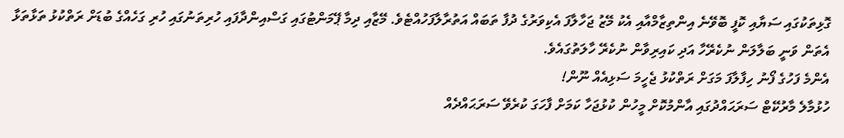ގޮޅިތަކުގައި ސަޔާއި ކޮފީ ބޮވޭނެ އިންތިޒާމްއާއި އެކު މޭޒު ޖަހާލާފަ އެކިވަރުގެ ދުފާ ތަބައް އަތުރާލާފަހުއްޓެވެ. މޭޒާއި ދިމާ ޕޭމަންޓުގައި ގަސްއިންދާފައި ހުރިތަނުގައި ހުރި ގަހެއްގެ ބުޑަށް ރަތްކުޅު ތަޅާތަޅާ އެތަން ވަނީ ބަލާލަން ނުކެރޭހާ އަދި ކައިރިވާން ނުކެރޭ ހާލަތުގައެވެ.
އެންމެ ފަހުގެ ފޯނު ހިފާލާފަ މަގަށް ރަތްކުޅު ޖެހީމަ ސަޅިއެއް ނޫން!
ހުޅުމާލެ މާރުކޭޓް ސަރަޙައްދުގައި އާންމުކޮށް މީހުން ކުޅުޖަހާ ކަމަށް ފާހަގަ ކުރެވޭ ސަރަޙައްދެއް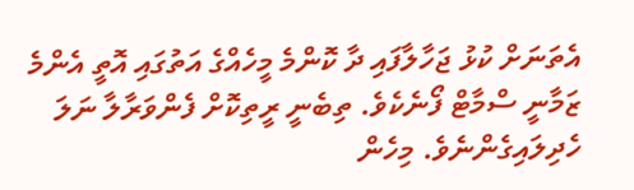އެތަނަށް ކުޅު ޖަހާލާފައި ދާ ކޮންމެ މީހެއްގެ އަތުގައި އޮތީ އެންމެ ޒަމާނީ ސްމާޓް ފޯނެކެވެ. ތިބެނީ ރީތިކޮށް ފެންވަރާލާ ނަލަ ހެދިލައިގެންނެވެ. މިހެން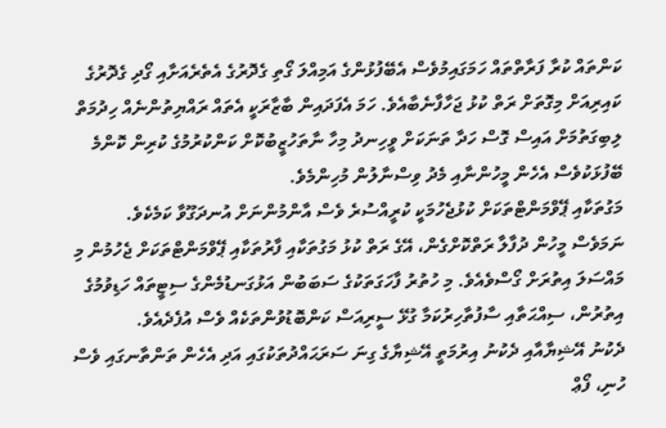ކަންތައް ކުރާ ފަރާތްތައް ހަމަގައިމުވެސް އެބޭފުޅުންގެ އަމިއްލަ ގޯތި ގެދޮރުގެ އެތެރެއަށާއި ގޯދި ގެދޮރުގެ ކައިރިއަށް މިގޮތަށް ރަތް ކުޅު ޖަހާފާނެބާއެވެ. ހަމަ އެފަދައިން ބާޒާރަކީ އެތައް ރައްޔިތުންނެއް ހިދުމަތް ލިބިގަތުމަށް އައިސް ގޮސް ހަދާ ތަނަކަށް ވީހިނދު މިހާ ނާތަހުޒީބުކޮށް ކަންކުރުމުގެ ކުރިން ކޮންމެ ބޭފުޅަކުވެސް އެހެން މީހުންނާއި މެދު ވިސްނާލުން މުހިންމެވެ.
މަގުތަކާއި ޕޭވްމަންޓްތަކަށް ކުޅުޖެހުމަކީ ކުރީއްސުރެ ވެސް އާންމުންނަށް އުނދަގޫވާ ކަމެކެވެ. ނަމަވެސް މީހުން ދުފާލާ ރަތްކޮށްގެން، އޭގެ ރަތް ކުޅު މަގުތަކާއި ފާރުތަކާއި ޕޭވްމަންޓްތަކަށް ޖެހުމުން މި މައްސަލަ އިތުރަށް ގޯސްވެއެވެ. މި ހުތުރު ފާހަގަތަކުގެ ސަބަބުން އަޅުގަނޑުމެންގެ ސިޓީތައް ހަޑިވުމުގެ އިތުރުން، ސިއްޙަތާއި ސާފުތާހިރުކަމާ ގުޅޭ ސީރިއަސް ކަންބޮޑުވުންތަކެއް ވެސް އުފެދެއެވެ.
ދެކުނު އޭޝިޔާއާއި ދެކުނު އިރުމަތީ އޭޝިޔާގެ ގިނަ ސަރަޙައްދުތަކުގައި އަދި އެހެން ތަންތާނގައި ވެސް ހުނި، ފޯޢް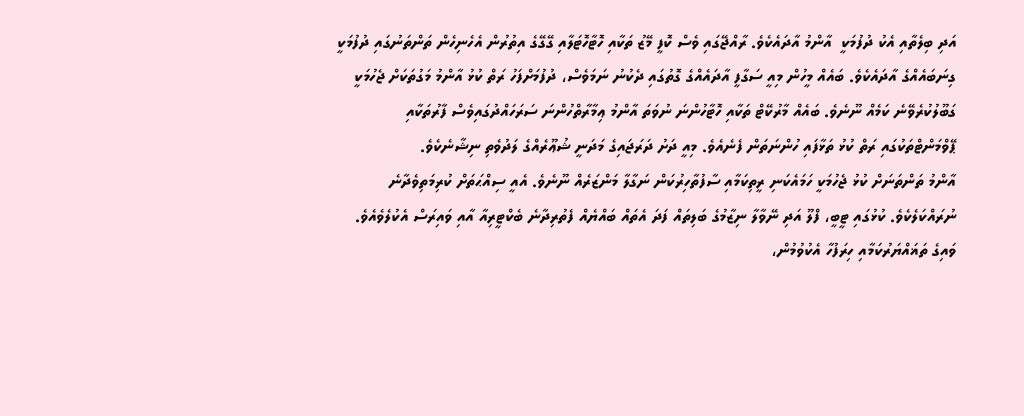އަދި ބިލެތާއި އެކު ދުފުމަކީ  އާންމު އާދައެކެވެ. ރާއްޖޭގައި ވެސް ކޮފީ މޭޒު ތަކާއި ހޮޓާހޮޓަލާއި ގޭގޭގެ އިތުރުން އެހެނިހެން ތަންތަނުގައި ދުފުމަކީ ގިނަބައެއްގެ އާދައެކެވެ. ބައެއް މީހުން މިއީ ސަގާފީ އާދައެއްގެ ގޮތުގައި ދެކުނު ނަމަވެސް، ދުފުމަށްފަހު ރަތް ކުޅު އާންމު މަގުތަކަށް ޖެހުމަކީ ގަބޫލުކުރެވޭނެ ކަމެއް ނޫނެވެ. ބައެއް މާރުކޭޓް ތަކާއި ހޮޓާހުންނަ ނުވަތަ އާންމު ޢިމާރާތްހުންނަ ސަރަހައްދުގައިވެސް ފާރުތަކާއި ޕޭވްމަންޓްތަކުގައި ރަތް ކުޅު ތަޅާފައި ހުންނަތަން ފެނެއެވެ. މިއީ ދަށު ދަރަޖައިގެ މަދަނީ ޝުޢޫރެއްގެ ލަދުވެތި ނިޝާނެކެވެ.
އާންމު ތަންތަނަށް ކުޅު ޖެހުމަކީ ހަމައެކަނި ރީތިކަމާއި ސާފުތާހިރުކަން ނަގާލާ މަންޒަރެއް ނޫނެވެ. އެއީ ސިއްޙަތަށް ކުރިމަތިވެދާނެ ނުރައްކަލެކެވެ. ކުޅުގައި ޓީބީ، ފްލޫ އަދި ނޭވާލާ ނިޒާމުގެ ބަލިތައް ފަދަ އެތައް ބައްޔެއް ފެތުރިދާނެ ބެކްޓީރިއާ އާއި ވައިރަސް އެކުލެވެއެވެ. ވައިގެ ތަޣައްޔަރުކަމާއި ހިރަފުހާ އެކުވުމުން،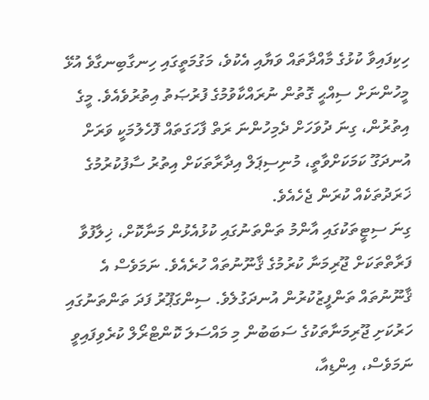ހިކިފައިވާ ކުޅުގެ މާއްދާތައް ވަޔާއި އެކުވެ، މަގުމަތީގައި ހިނގާބިނގާވެ އުޅޭ މީހުންނަށް ސިއްޙީ ގޮތުން ނުރައްކާވުމުގެ ފުރުޞަތު އިތުރުވެއެވެ. މީގެ  އިތުރުން، ގިނަ ދުވަހަށް ދެމިހުންނަ ރަތް ފާހަގަތައް ފޮހެލުމަކީ ވަރަށް އުނދަގޫ ކަމަކަށްވާތީ، މުނިސިޕަލް އިދާރާތަކަށް އިތުރު ސާފުކުރުމުގެ ޚަރަދުތަކެއް ކުރަން ޖެހެއެވެ.
ގިނަ ސިޓީތަކުގައި އާންމު ތަންތަނުގައި ކުޅުއެޅުން މަނާކޮށް، ޚިލާފުވާ ފަރާތްތަކަށް ޖޫރިމަނާ ކުރުމުގެ ޤާނޫނުތައް ހުރެއެވެ. ނަމަވެސް އެ ޤާނޫނުތައް ތަންފީޒުކުރުން އުނދަގުލެވެ. ސިންގަޕޫރު ފަދަ ތަންތަނުގައި ހަރުކަށި ޖޫރިމަނާތަކުގެ ސަބަބުން މި މައްސަލަ ކޮންޓްރޯލް ކުރެވިފައިވީ ނަމަވެސް، އިންޑިއާ،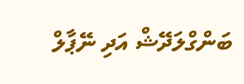ބަންގްލަދޭޝް އަދި ނޭޕާލް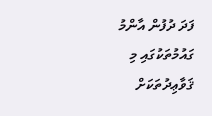ފަދަ ދުފުން އާންމު ގައުމުތަކުގައި މި ޤަވާޢިދުތަކަށް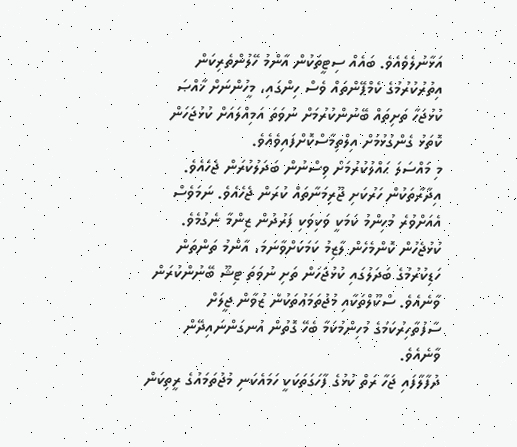އަޅާނުލެވެއެވެ. ބައެއް ސިޓީތަކުން އާންމު ހޭލުންތެރިކަން އިތުރުކުރުމުގެ ކެމްޕޭންތައް ވެސް ހިންގައި، މީހުންނަށް ޚާއްޞަ ކުޅުޖަހާ ތަށިތައް ބޭނުންކުރުމަށް ނުވަތަ އަމިއްލައަށް ކުޅުޖަހަން ކޮތަޅު ގެންގުޅުމަށް އިލްތިމާސްކޮށްފައިވެއެވެ.
މި މައްސަލަ ޙައްލުކުރުމަށް ވިސްނުން ބަދަލުކުރަން ޖެހެއެވެ. އިދާރާތަކުން ހަރުކަށި ޖޫރިމަނާތައް ކުރަން ޖެހެއެވެ. ނަމަވެސް އެއަށްވުރެ މުހިންމު ކަމަކީ ވަކިވަކި ފަރުދުން ޒިންމާ ނެގުމެވެ. ކުޅުޖެހުން ކޮންމެހެން ލާޒިމު ކަމަކަށްވާނަމަ، އާންމު ތަންތަން ހަޑިކުރުމުގެ ބަދަލުގައި ކުޅުޖަހަން ތަށި ނުވަތަ ޓިޝޫ ބޭނުންކުރަން ވާނެއެވެ. ސްކޫލްތަކާއި މުޖުތަމަޢުތަކުން ޒުވާން ޖީލަށް ސާފުތާހިރުކަމުގެ މުހިންމުކަމާ ބެހޭ ގޮތުން އުނގަންނައިދޭން ވާނެއެވެ.
ދުފާލާފައި ޖަހާ ރަތް ކުޅުގެ ފާހަގަތަކަކީ ހަމައެކަނި މުޖުތަމައުގެ ރީތިކަން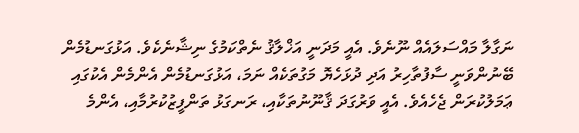ނަގާލާ މައްސަލައެއް ނޫނެވެ. އެއީ މަދަނީ އަޚްލާޤު ނެތްކަމުގެ ނިޝާނެކެވެ. އަޅުގަނޑުމެން ބޭނުންވަނީ ސާފުތާހިރު އަދި ދުޅަހެޔޮ މަގުތަކެއް ނަމަ، އަޅުގަނޑުމެން އެންމެން އެކުގައި ޢަމަލުކުރަން ޖެހެއެވެ. އެއީ ވަރުގަދަ ޤާނޫނުތަކާއި، ރަނގަޅު ތަންފީޒުކުރުމާއި، އެންމެ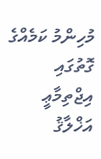މުހިންމު ކަމެއްގެ ގޮތުގައި އިޖްތިމާޢީ އަޚްލާޤު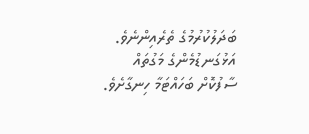ބަދަލުކުރުމުގެ ތެރެއިންނެވެ. އަޅުގަނޑުމެންގެ މަގުތައް ސާފުކޮށް ބަހައްޓަމާ ހިނގާށެވެ.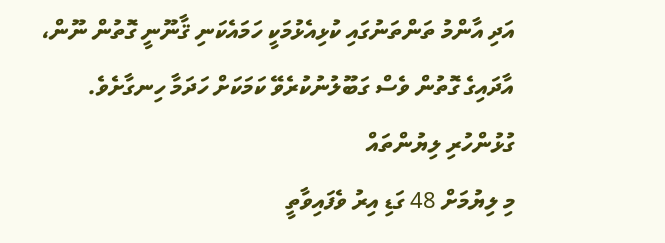އަދި އާންމު ތަންތަނުގައި ކުޅިއެޅުމަކީ ހަމައެކަނި ޤާނޫނީ ގޮތުން ނޫން، އާދައިގެ ގޮތުން ވެސް ގަބޫލުނުކުރެވޭ ކަމަކަށް ހަދަމާ ހިނގާށެވެ.
ގުޅުންހުރި ލިޔުންތައް
މި ލިޔުމަށް 48 ގަޑި އިރު ވެފައިވާތީ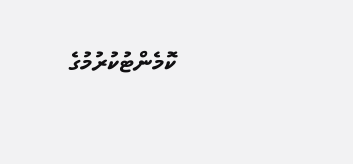ކޮމެންޓުކުރުމުގެ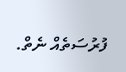ފުރުސަތެއް ނެތް.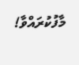މާފުކުރައްވާ!